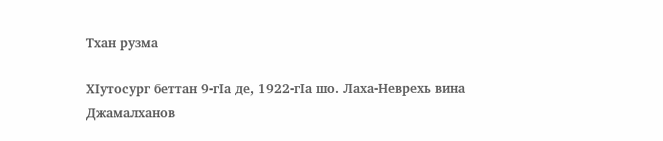Тхан рузма

ХIутосург беттан 9-гIа де, 1922-гIа шо. Лаха-Неврехь вина Джамалханов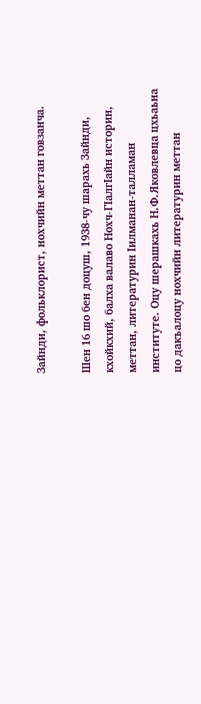Зайнди, фольклорист, нохчийн меттан говзанча.

Шен 16 шо бен доцуш, 1938-чу шарахь Зайнди, кхойкхий, балха валаво Нохч-ГIалгIайн историн, меттан, литературин Iилманан-талламан институте. Оцу шерашкахь Н.Ф.Яковлевца цхьаьна цо дакъалоцу нохчийн литературин меттан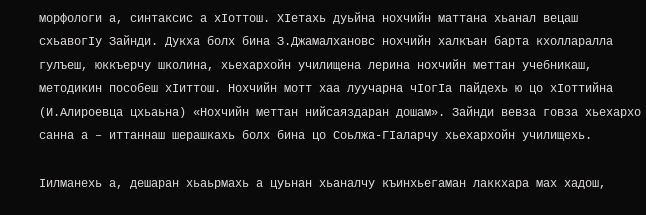морфологи а, синтаксис а хIоттош. ХIетахь дуьйна нохчийн маттана хьанал вецаш схьавогIу Зайнди. Дукха болх бина З.Джамалхановс нохчийн халкъан барта кхолларалла гулъеш, юккъерчу школина, хьехархойн училищена лерина нохчийн меттан учебникаш, методикин пособеш хIиттош. Нохчийн мотт хаа луучарна чIогIа пайдехь ю цо хIоттийна (И.Алироевца цхьаьна) «Нохчийн меттан нийсаяздаран дошам». Зайнди вевза говза хьехархо санна а – иттаннаш шерашкахь болх бина цо Соьлжа-ГIаларчу хьехархойн училищехь.

Iилманехь а, дешаран хьаьрмахь а цуьнан хьаналчу къинхьегаман лаккхара мах хадош,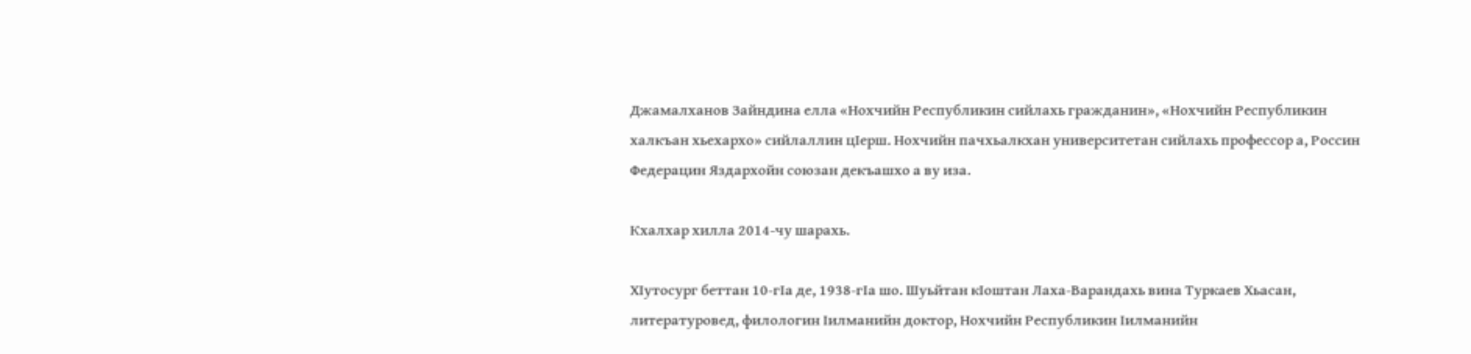Джамалханов Зайндина елла «Нохчийн Республикин сийлахь гражданин», «Нохчийн Республикин халкъан хьехархо» сийлаллин цIерш. Нохчийн пачхьалкхан университетан сийлахь профессор а, Россин Федерацин Яздархойн союзан декъашхо а ву иза.

Кхалхар хилла 2014-чу шарахь.

ХIутосург беттан 10-гIа де, 1938-гIа шо. Шуьйтан кIоштан Лаха-Варандахь вина Туркаев Хьасан, литературовед, филологин Iилманийн доктор, Нохчийн Республикин Iилманийн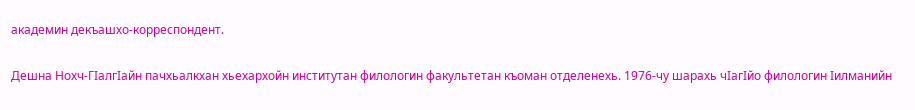академин декъашхо-корреспондент.

Дешна Нохч-ГIалгIайн пачхьалкхан хьехархойн институтан филологин факультетан къоман отделенехь. 1976-чу шарахь чIагIйо филологин Iилманийн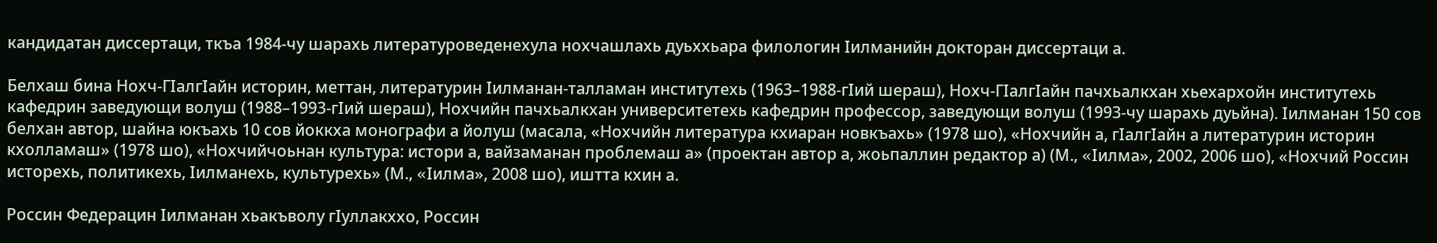кандидатан диссертаци, ткъа 1984-чу шарахь литературоведенехула нохчашлахь дуьххьара филологин Iилманийн докторан диссертаци а.

Белхаш бина Нохч-ГIалгIайн историн, меттан, литературин Iилманан-талламан институтехь (1963–1988-гIий шераш), Нохч-ГIалгIайн пачхьалкхан хьехархойн институтехь кафедрин заведующи волуш (1988–1993-гIий шераш), Нохчийн пачхьалкхан университетехь кафедрин профессор, заведующи волуш (1993-чу шарахь дуьйна). Iилманан 150 сов белхан автор, шайна юкъахь 10 сов йоккха монографи а йолуш (масала, «Нохчийн литература кхиаран новкъахь» (1978 шо), «Нохчийн а, гIалгIайн а литературин историн кхолламаш» (1978 шо), «Нохчийчоьнан культура: истори а, вайзаманан проблемаш а» (проектан автор а, жоьпаллин редактор а) (М., «Iилма», 2002, 2006 шо), «Нохчий Россин исторехь, политикехь, Iилманехь, культурехь» (М., «Iилма», 2008 шо), иштта кхин а.

Россин Федерацин Iилманан хьакъволу гIуллакххо, Россин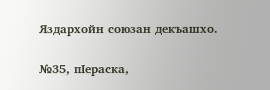Яздархойн союзан декъашхо.

№35, пIераска,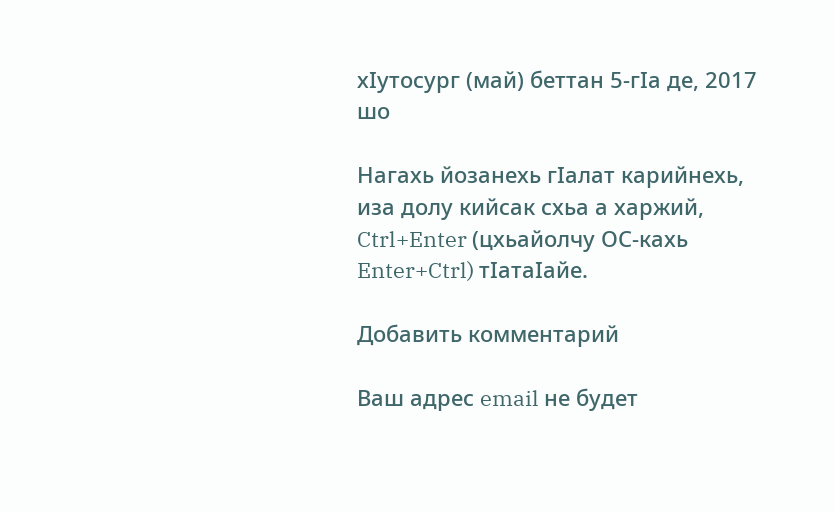хIутосург (май) беттан 5-гIа де, 2017 шо

Нагахь йозанехь гIалат карийнехь, иза долу кийсак схьа а харжий, Ctrl+Enter (цхьайолчу ОС-кахь Enter+Ctrl) тIатаIайе.

Добавить комментарий

Ваш адрес email не будет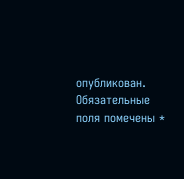опубликован. Обязательные поля помечены *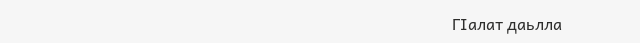ГIалат даьлла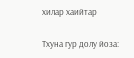хилар хаийтар

Тхуна гур долу йоза: